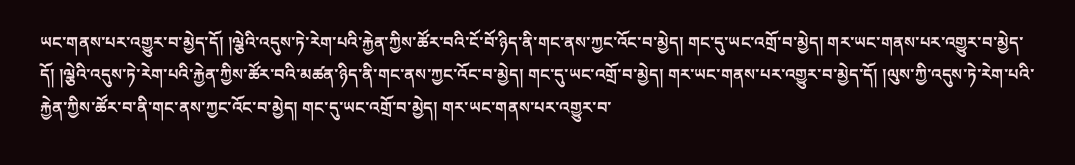ཡང་གནས་པར་འགྱུར་བ་མྱེད་དོ། །ལྕེའི་འདུས་ཏེ་རེག་པའི་རྐྱེན་ཀྱིས་ཚོར་བའི་ངོ་བོ་ཉིད་ནི་གང་ནས་ཀྱང་འོང་བ་མྱེད། གང་དུ་ཡང་འགྲོ་བ་མྱེད། གར་ཡང་གནས་པར་འགྱུར་བ་མྱེད་དོ། །ལྕེའི་འདུས་ཏེ་རེག་པའི་རྐྱེན་ཀྱིས་ཚོར་བའི་མཚན་ཉིད་ནི་གང་ནས་ཀྱང་འོང་བ་མྱེད། གང་དུ་ཡང་འགྲོ་བ་མྱེད། གར་ཡང་གནས་པར་འགྱུར་བ་མྱེད་དོ། །ལུས་ཀྱི་འདུས་ཏེ་རེག་པའི་རྐྱེན་ཀྱིས་ཚོར་བ་ནི་གང་ནས་ཀྱང་འོང་བ་མྱེད། གང་དུ་ཡང་འགྲོ་བ་མྱེད། གར་ཡང་གནས་པར་འགྱུར་བ་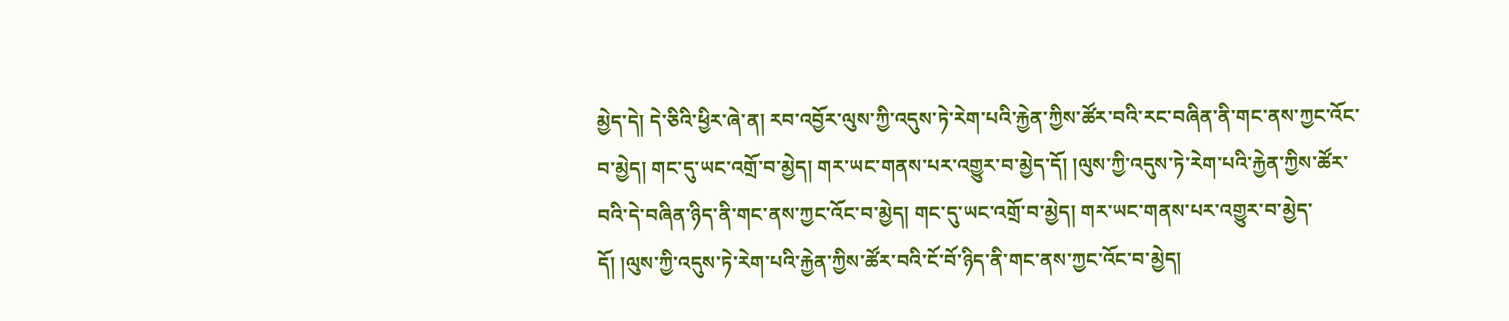མྱེད་དེ། དེ་ཅིའི་ཕྱིར་ཞེ་ན། རབ་འབྱོར་ལུས་ཀྱི་འདུས་ཏེ་རེག་པའི་རྐྱེན་ཀྱིས་ཚོར་བའི་རང་བཞིན་ནི་གང་ནས་ཀྱང་འོང་བ་མྱེད། གང་དུ་ཡང་འགྲོ་བ་མྱེད། གར་ཡང་གནས་པར་འགྱུར་བ་མྱེད་དོ། །ལུས་ཀྱི་འདུས་ཏེ་རེག་པའི་རྐྱེན་ཀྱིས་ཚོར་བའི་དེ་བཞིན་ཉིད་ནི་གང་ནས་ཀྱང་འོང་བ་མྱེད། གང་དུ་ཡང་འགྲོ་བ་མྱེད། གར་ཡང་གནས་པར་འགྱུར་བ་མྱེད་དོ། །ལུས་ཀྱི་འདུས་ཏེ་རེག་པའི་རྐྱེན་ཀྱིས་ཚོར་བའི་ངོ་བོ་ཉིད་ནི་གང་ནས་ཀྱང་འོང་བ་མྱེད།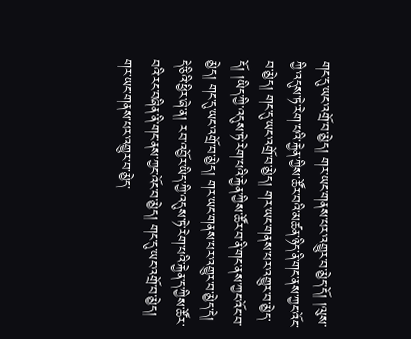གང་དུ་ཡང་འགྲོ་བ་མྱེད། གར་ཡང་གནས་པར་འགྱུར་བ་མྱེད་དོ། །ལུས་ཀྱི་འདུས་ཏེ་རེག་པའི་རྐྱེན་ཀྱིས་ཚོར་བའི་མཚན་ཉིད་ནི་གང་ནས་ཀྱང་འོང་བ་མྱེད། གང་དུ་ཡང་འགྲོ་བ་མྱེད། གར་ཡང་གནས་པར་འགྱུར་བ་མྱེད་དོ། །ཡིད་ཀྱི་འདུས་ཏེ་རེག་པའི་རྐྱེན་ཀྱིས་ཚོར་བ་ནི་གང་ནས་ཀྱང་འོང་བ་མྱེད། གང་དུ་ཡང་འགྲོ་བ་མྱེད། གར་ཡང་གནས་པར་འགྱུར་བ་མྱེད་དེ། དེ་ཅིའི་ཕྱིར་ཞེ་ན། རབ་འབྱོར་ཡིད་ཀྱི་འདུས་ཏེ་རེག་པའི་རྐྱེན་ད་ཀྱིས་ཚོར་བའི་རང་བཞིན་ནི་གང་ནས་ཀྱང་འོང་བ་མྱེད། གང་དུ་ཡང་འགྲོ་བ་མྱེད། གར་ཡང་གནས་པར་འགྱུར་བ་མྱེད་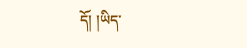དོ། །ཡིད་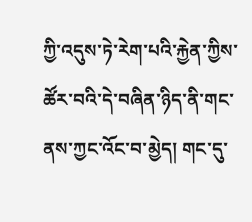ཀྱི་འདུས་ཏེ་རེག་པའི་རྐྱེན་ཀྱིས་ཚོར་བའི་དེ་བཞིན་ཉིད་ནི་གང་ནས་ཀྱང་འོང་བ་མྱེད། གང་དུ་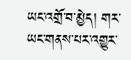ཡང་འགྲོ་བ་མྱེད། གར་ཡང་གནས་པར་འགྱུར་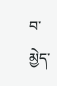བ་མྱེད་